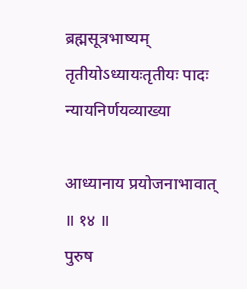ब्रह्मसूत्रभाष्यम्
तृतीयोऽध्यायःतृतीयः पादः
न्यायनिर्णयव्याख्या

आध्यानाय प्रयोजनाभावात् ॥ १४ ॥
पुरुष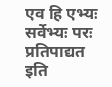एव हि एभ्यः सर्वेभ्यः परः प्रतिपाद्यत इति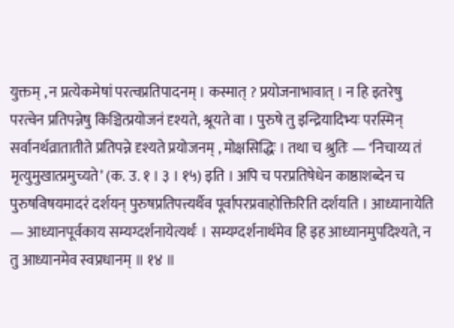युक्तम् , न प्रत्येकमेषां परत्वप्रतिपादनम् । कस्मात् ? प्रयोजनाभावात् । न हि इतरेषु परत्वेन प्रतिपन्नेषु किञ्चित्प्रयोजनं दृश्यते, श्रूयते वा । पुरुषे तु इन्द्रियादिभ्यः परस्मिन् सर्वानर्थव्रातातीते प्रतिपन्ने दृश्यते प्रयोजनम् , मोक्षसिद्धिः । तथा च श्रुतिः — ‘निचाय्य तं मृत्युमुखात्प्रमुच्यते’ (क. उ. १ । ३ । १५) इति । अपि च परप्रतिषेधेन काष्ठाशब्देन च पुरुषविषयमादरं दर्शयन् पुरुषप्रतिपत्त्यर्थैव पूर्वापरप्रवाहोक्तिरिति दर्शयति । आध्यानायेति — आध्यानपूर्वकाय सम्यग्दर्शनायेत्यर्थः । सम्यग्दर्शनार्थमेव हि इह आध्यानमुपदिश्यते, न तु आध्यानमेव स्वप्रधानम् ॥ १४ ॥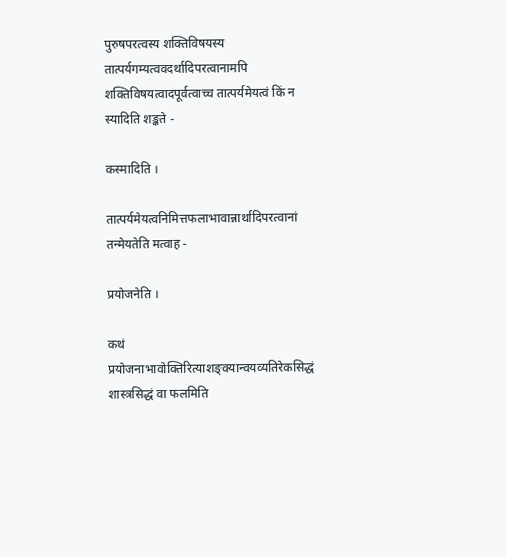पुरुषपरत्वस्य शक्तिविषयस्य तात्पर्यगम्यत्ववदर्थादिपरत्वानामपि शक्तिविषयत्वादपूर्वत्वाच्च तात्पर्यमेयत्वं किं न स्यादिति शङ्कते -

कस्मादिति ।

तात्पर्यमेयत्वनिमित्तफलाभावान्नार्थादिपरत्वानां तन्मेयतेति मत्वाह -

प्रयोजनेति ।

कथं प्रयोजनाभावोक्तिरित्याशङ्क्यान्वयव्यतिरेकसिद्धं शास्त्रसिद्धं वा फलमिति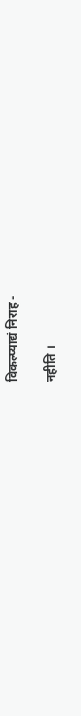विकल्प्याद्यं निराह -

नहीति ।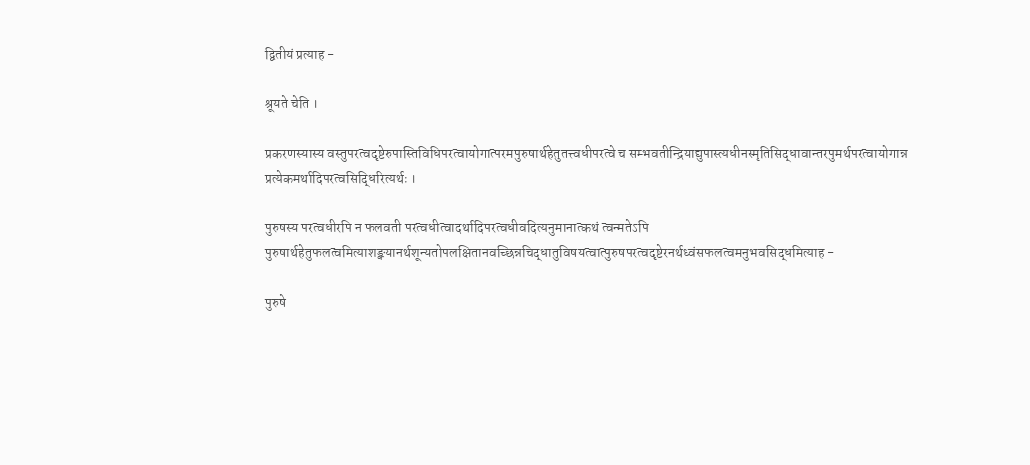द्वितीयं प्रत्याह -

श्रूयते चेति ।

प्रकरणस्यास्य वस्तुपरत्वदृष्टेरुपास्तिविधिपरत्वायोगात्परमपुरुषार्थहेतुतत्त्वधीपरत्वे च सम्भवतीन्द्रियाद्युपास्त्यधीनस्मृतिसिद्धावान्तरपुमर्थपरत्वायोगान्न प्रत्येकमर्थादिपरत्वसिद्धिरित्यर्थः ।

पुरुषस्य परत्वधीरपि न फलवती परत्वधीत्वादर्थादिपरत्वधीवदित्यनुमानात्कथं त्वन्मतेऽपि पुरुषार्थहेतुफलत्वमित्याशङ्क्यानर्थशून्यतोपलक्षितानवच्छिन्नचिद्धातुविषयत्वात्पुरुषपरत्वदृष्टेरनर्थध्वंसफलत्वमनुभवसिद्धमित्याह -

पुरुषे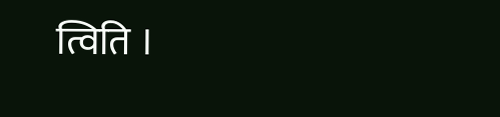त्विति ।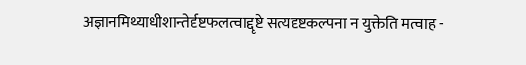अज्ञानमिथ्याधीशान्तेर्दृष्टफलत्वाद्दृष्टे सत्यदृष्टकल्पना न युक्तेति मत्वाह -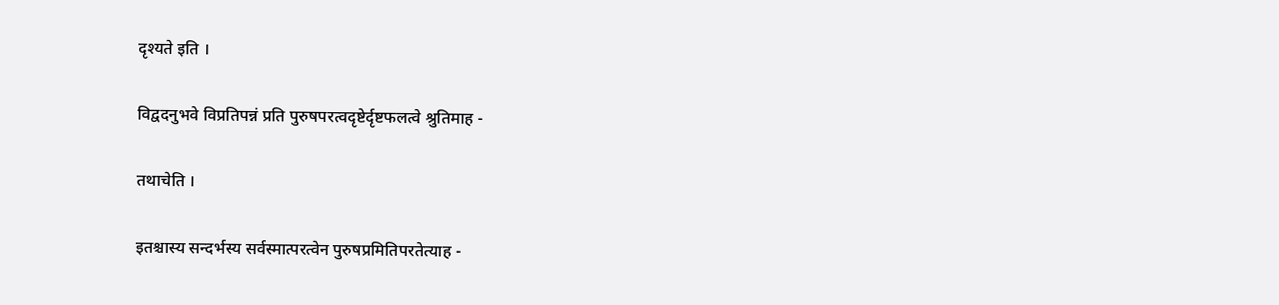दृश्यते इति ।

विद्वदनुभवे विप्रतिपन्नं प्रति पुरुषपरत्वदृष्टेर्दृष्टफलत्वे श्रुतिमाह -

तथाचेति ।

इतश्चास्य सन्दर्भस्य सर्वस्मात्परत्वेन पुरुषप्रमितिपरतेत्याह -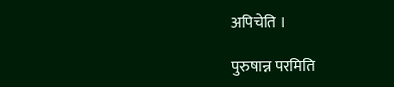अपिचेति ।

पुरुषान्न परमिति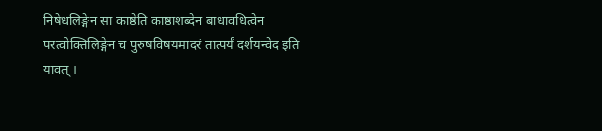निषेधलिङ्गेन सा काष्ठेति काष्ठाशब्देन बाधावधित्वेन परत्वोक्तिलिङ्गेन च पुरुषविषयमादरं तात्पर्यं दर्शयन्वेद इति यावत् ।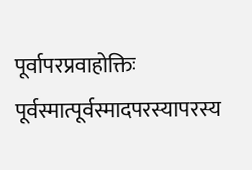पूर्वापरप्रवाहोक्तिः पूर्वस्मात्पूर्वस्मादपरस्यापरस्य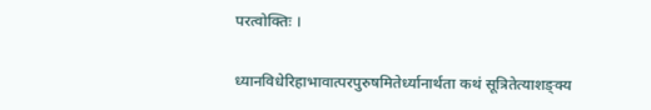परत्वोक्तिः ।

ध्यानविधेरिहाभावात्परपुरुषमितेर्ध्यानार्थता कथं सूत्रितेत्याशङ्क्य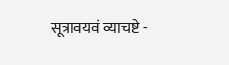सूत्रावयवं व्याचष्टे -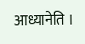आध्यानेति ।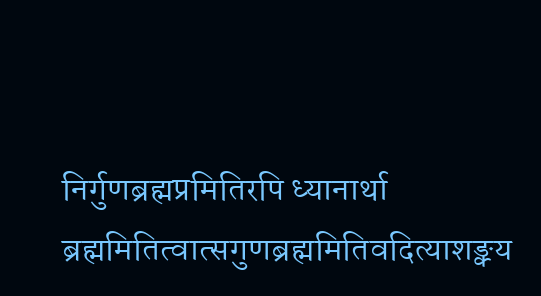निर्गुणब्रह्मप्रमितिरपि ध्यानार्था ब्रह्ममितित्वात्सगुणब्रह्ममितिवदित्याशङ्क्य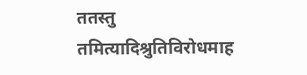ततस्तु तमित्यादिश्रुतिविरोधमाह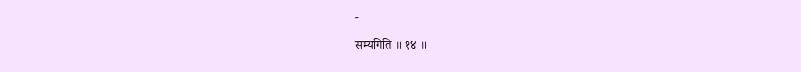-

सम्यगिति ॥ १४ ॥